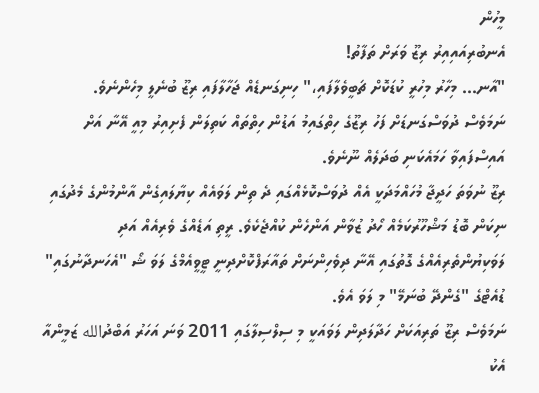މީހުން
އެނބުރިއައިއިރު ރިޒޫ ވަރަށް ތަފާތު!
"އާނ... މިހާރު މިހުރީ ކުޑަކޮށް ޗަބީވެލާފައި،" ހިނިގަނޑެއް ޖަހާލާފައި ރިޒޫ ބުނެލީ މިހެންނެވެ.
ނަމަވެސް ދުވަސްގަނޑަށް ފަހު ރިޒޫގެ ހިތްގައިމު އަޑުން ހިތްތައް ކަތިލަން ފެށިއިރު މިއީ އޭނާ އަށް އައިސްފައިވާ ހަމައެކަނި ބަދަލެއް ނޫނެވެ.
ރިޒޫ ނުވަތަ ހަދީޖާ މުހައްމަދަކީ އެއް ދުވަސްކޮޅެއްގައި ދެ ތިން ލަވައެއް ކިޔާލައިގެން އާންމުންގެ މެދުގައި ނިކަން ބޮޑު މަޝްހޫރުކަމެއް ހޯދު ޒުވާން އަންހެން ކުއްޖެކެވެ. ރީތި އަޑެއްގެ ވެރިއެއް އަދި ލަވަކިޔުންތެރިއެއްގެ ގޮތުގައި އޭނާ ދިވެހިންނަށް ތައާރަފްކޮށްދިނީ ޓީވީއެމްގެ ލަވަ ޝޯ "އެހަނދާނުގައި" ޑުއެޓްގެ "ގެންދޭ ބުނަމޭ" މި ލަވަ އެވެ.
ނަމަވެސް ރިޒޫ ތަރިއަކަށް ހަދާލަދިން ލަވައަކީ މި ސިލްސިލާގައި 2011 ވަނަ އަހަރު އަބްދުالله ޒަމީންއާ އެކު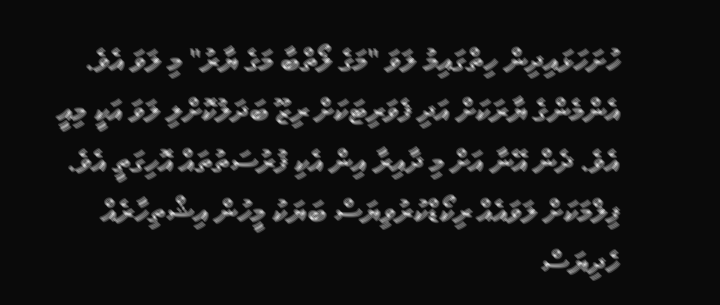ހުށަހަޅައިދިން ހިތްގައިމު ލަވަ "މަގެ ލޯތްބާ މަގެ ޔާރު" މި ލަވަ އެވެ.
އެންމެންގެ ޔާރަކަށް އަދި ފެވަރިޓަކަށް ރިޒޫ ބަދަލުކޮށްލި ލަވަ އަކީ މިއީ އެވެ. ދެން އޭނާ އަށް މި ދާއިރާ އިން އެކި ފުރުސަތުތައް އޮހިގަތީ އެވެ. ފިލްމަކަށް ލަވައެއް ރިކޯޑްކުރުވިޔަސް ބަޔަކު މީހުން އިޝްތިހާރެއް ހެދިޔަސް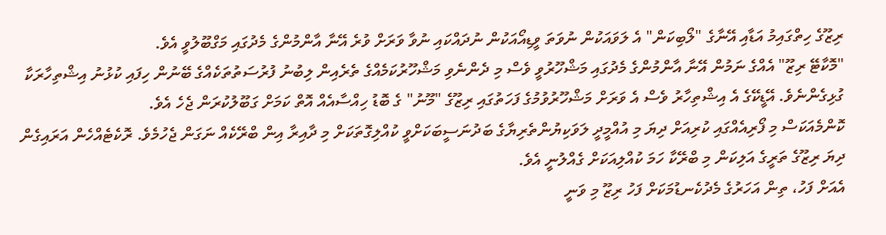ރިޒޫގެ ހިތްގައިމު އަޑާއި އޭނާގެ "ލޯބިކަން" އެ ލަވައަކުން ނުވަތަ ވީޑިއޯއަކުން ނުދައްކައި ނުވާ ވަރަށް ވުރެ އޭނާ އާންމުންގެ މެދުގައި މަގްބޫލުވީ އެވެ.
"މޮކާޓޭ ރިޒޫ" އެއްގެ ނަމުން އޭނާ އާންމުންގެ މެދުގައި މަޝްހޫރުވީ ވެސް މި ދެންނެވި މަޝްހޫރުކަމެއްގެ ތެރެއިން ލިބުނު ފުރުސަތުތަކެއްގެ ބޭނުން ހިފައި ކުޅުނު އިޝްތިހާރަކާ ގުޅިގެންނެވެ. އޭޑީކޭގެ އެ އިޝްތިހާރު ވެސް އެ ވަރަށް މަޝްހޫރުވުމުގެ ފަހަތުގައި ރިޒޫގެ "މޫނު" ގެ ބޮޑު ހިއްސާއެއް އޮތް ކަމަށް ގަބޫލުކުރަން ޖެހެ އެވެ.
ކޮންމެއަކަސް މި ފޯރިއެއްގައި ކުރިއަށް ދިޔަ މި އުއްމީދީ ލަވަކިޔުންތެރިޔާގެ ބަދުނަސީބަކަށްވީ ކުއްލިގޮތަކަށް މި ދާއިރާ އިން ބްރޭކެއް ނަގަން ޖެހުމެވެ. ރޮކެޓެއްހެން އަރައިގެން ދިޔަ ރިޒޫގެ ތަރީގެ އަލިކަން މި ބްރޭކާ ހަމަ ކުއްލިއަކަށް ގެއްލުނީ އެވެ.
އެއަށް ފަހު، ތިން އަހަރުގެ މެދުކެނޑުމަކަށް ފަހު ރިޒޫ މި ވަނީ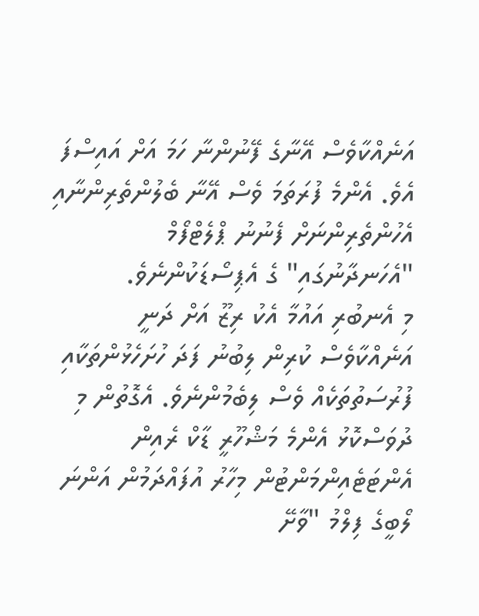އަނެއްކާވެސް އޭނާގެ ފޭނުންނާ ހަމަ އަށް އައިސްފަ އެވެ. އެންމެ ފުރަތަމަ ވެސް އޭނާ ބެލުންތެރިންނާއި އެހުންތެރިންނަށް ފެނުނު ޕްލެޓްފޯމް "އެހަނދާނުގައި" ގެ އެޕިސޯޑަކުންނެވެ.
މި އެނބުރި އައުމާ އެކު ރިޒޫ އަށް ދަނީ އަނެއްކާވެސް ކުރިން ލިބުނު ފަދަ ހުށަހެޅުންތަކާއި ފުރުސަތުތަކެއް ވެސް ލިބެމުންނެވެ. އެގޮތުން މި ދުވަސްކޮޅު އެންމެ މަޝްހޫރީ ޑާކް ރެއިން އެންޓަޓެއިންމަންޓުން މިހާރު އުފައްދަމުން އަންނަ ލޯބީގެ ފިލްމު "ވާށޭ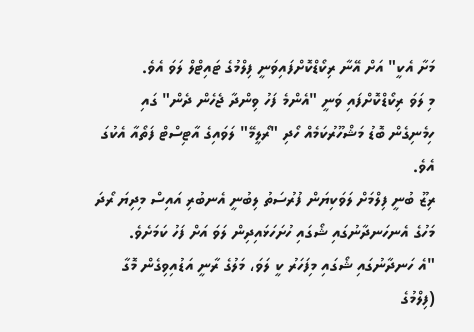މަށާ އެކީ" އަށް އޭނާ ރިކޯޑްކޮށްފައިވަނީ ފިލްމުގެ ޓައިޓްލް ލަވަ އެވެ.
މި ލަވަ ރިކޯޑްކޮށްފައި ވަނީ "އެންމެ ފަހު ވިންދާ ޖެހެން ދެން" ގައި ހިމެނިގެން ބޮޑު މަޝްހޫރުކަމެއް ހޯދި "ރޯލީމޭ" ލަވައިގެ އާޓިސްޓް ފަތޯއާ އެކުގަ އެވެ.
ރިޒޫ ބުނީ ފިލްމަށް ލަވަކިޔަން ފުރުސަތު ލިބުނީ އެނބުރި އައިސް މިދިޔަ ރޯދަ މަހުގެ އެނހަނދާނުގައި ޝޯގައި ހުށަހަޅައިދިން ލަވަ އަށް ފަހު ކަމަށެވެ.
"އެ ހަނދާނުގައި ޝޯގައި މިފަހަރު ކީ ލަވަ، މަލުގެ ރާނީ އަޑުއިވިގެން މޮގާ (ފިލްމުގެ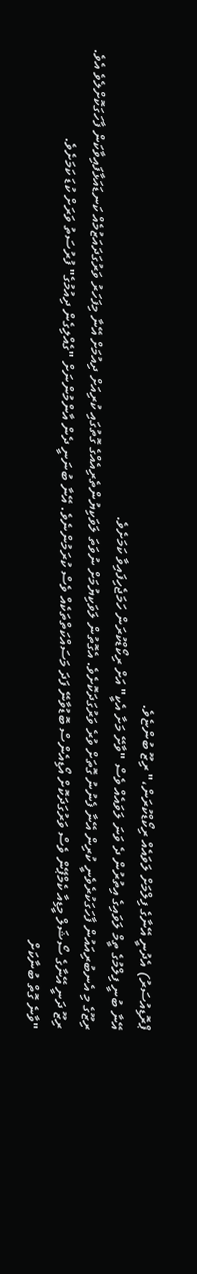ޕްރޮޑިއުސަރު) އެދުނީ އޭނާގެ ފިލްމަށް ލަވައެއް ރިކޯޑްކުރަން،" ރިޒޫ ބުންޏެވެ.
އޭނާ ބުނީ ފިލްމުގެ ތީމް ލަވައިގެ އިތުރުން ދެ ވަނަ ލަވައެއް ވެސް "ވާށޭ މަށާ އެކީ" އަށް ރިކޯޑްކުރަން ހަމަޖެހިފައިވާ ކަމަށެވެ.
ރިޒޫގެ މި އެނބުރިއައުން ފާހަގަކުރެވެނީ ކުރިން އޭނާ ފެނުނު ގޮތަށް ވުރެ ވަރުގަދަކޮށެވެ. އެގޮތުން ލަވަކިޔުމަށް ނުވަތަ ލަވަކިޔުންތެރިއެއްގެ ގޮތުގައި ކުރިއަށް ދިއުމަށް އޭނާ މިފަހަރު ވަރުގަދައަޒުމެއް ކަނޑައަޅާފައިވާކަން ފާހަގަކޮށްލެވެ އެވެ.
ރިޒޫ ދަނީ އޭނާގެ ސޯޝަލް މީޑިއާ ކެމްޕޭން ވެސް ވަރުގަދަކޮށް އޯޑިއެންސް ބޮޑުވާނޭ ފަދަ މަސައްކަތްތަކެއް ވެސް ކުރަމުންނެވެ. އޭނާ ބުނަނީ ދެން އާންމުންނަށް "ގެއްލިގެން ދިއުމުގެ" ފުރުސަތު ވަރަށް ކުޑަ ކަމަށެވެ.
"ވާނެ ގޮތް ބުނާކަށް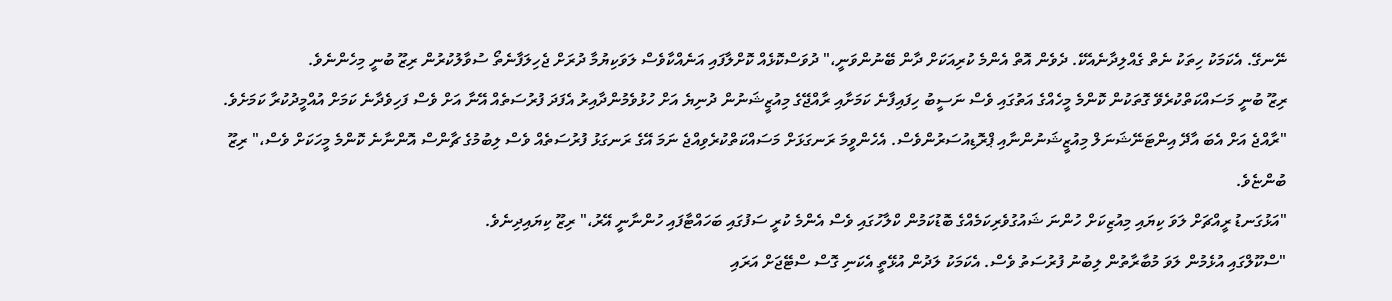ނޭނގޭ. އެކަމަކު ހިތަކު ނެތް ގެއްލިދާނެއެކޭ. ދެވެން އޮތް އެންމެ ކުރިއަކަށް ދާން ބޭނުންވަނީ،" ދުވަސްކޮޅެއް ކޮށްލާފައި އަނެއްކާވެސް ލަވަކިޔުމާ ދުރަށް ޖެހިލަފާނެތޯ ސުވާލުކުރުން ރިޒޫ ބުނީ މިހެންނެވެ.
ރިޒޫ ބުނީ މަސައްކަތްކުރެވޭ ގޮތަކުން ކޮންމެ މީހެއްގެ އަތުގައި ވެސް ނަސީބު ހިފައިފާނެ ކަމަށާއި ރާއްޖޭގެ މިއުޒީޝަނުން ދުނިޔެ އަށް ހުޅުވެމުންދާއިރު އެފަދަ ފުރުސަތެއް އޭނާ އަށް ވެސް ފަހިވެދާނެ ކަމަށް އުއްމީދުކުރާ ކަމަށެވެ.
"ރާއްޖެ އަށް އެބަ އާދޭ އިންޓަނޭޝަނަލް މިއުޒީޝަނުންނާއި ޕްރޮޑިއުސަރުންވެސް. އެހެންވީމަ ރަނގަޅަށް މަސައްކަތްކުރެވިއްޖެ ނަމަ އޭގެ ރަނގަޅު ފުރުސަތެއް ވެސް ލިބުމުގެ ޗާންސް އޮންނާނެ ކޮންމެ މީހަކަށް ވެސް،" ރިޒޫ ބުންޏެވެ.
"އަޅުގަނޑު ރީއްޗަށް ލަވަ ކިޔައި މިއުޒިކަށް ހުންނަ ޝައުގުވެރިކަމެއްގެ ބޮޑުކަމުން ކްލާހުގައި ވެސް އެންމެ ކުރީ ސަފުގައި ބަހައްޓާފައި ހުންނާނީ އޭރު،" ރިޒޫ ކިޔައިދިނެވެ.
"ސްކޫލްގައި އުޅެމުން ލަވަ މުބާރާތުން ލިބުނު ފުރުސަތު ވެސް. އެކަމަކު ލަދުން އުޅޭތީ އެކަނި ގޮސް ސްޓޭޖަށް އަރައި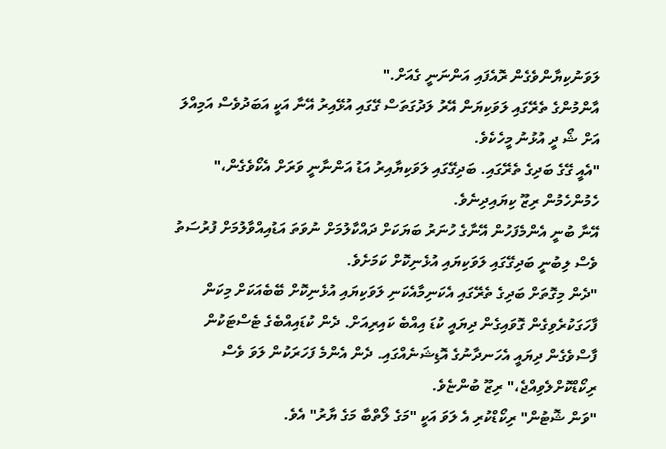ލަވަނުކިޔާންވެގެން ރޮއެފައި އަންނަނީ ގެއަށް."
އާންމުންގެ ތެރޭގައި ލަވަކިޔަން އޭރު ލަދުގަތަސް ގޭގައި އުޅޭއިރު އޭނާ އަކީ އަބަދުވެސް އަމިއްލަ އަށް ޝޯ ދީ އުޅުނު މީހެކެވެ.
"އެއީ ގޭގެ ބަދިގެ ތެރޭގައި. ބަދިގޭގައި ލަވަކިޔާއިރު އަޑު އަންނާނީ ވަރަށް އެކޯވެގެން،" ހެމުންހެމުން ރިޒޫ ކިޔައިދިނެވެ.
އޭނާ ބުނީ އެންމެފަހުން އޭނާގެ ހުނަރު ބަޔަކަށް ދައްކާލުމަށް ނުވަތަ އަޑުއިއްވާލުމަށް ފުރުސަތު ވެސް ލިބުނީ ބަދިގޭގައި ލަވަކިޔައި އުޅެނިކޮށް ކަމަށެވެ.
"ދެން މިގޮތަށް ބަދިގެ ތެރޭގައި އެކަނިމާއެކަނި ލަވަކިޔައި އުޅެނިކޮށް ބޭބެއަކަށް މިކަން ފާހަގަކުރެވިގެން ގޮވައިގެން ދިޔައީ ކުޑަ އިއްބެ ކައިރިއަށް. ދެން ކުޑައިއްބެގެ ޓެސްޓަކުން ފާސްވެގެން ދިޔައީ އެހަނދާނުގެ އޮޑިޝަނެއްގައި. ދެން އެންމެ ފަހަރަކުން ލަވަ ވެސް ރިކޯޑްކޮށްލެވިއްޖެ،" ރިޒޫ ބުންޏެވެ.
"ވަން ޝޮޓުން" ރިކޯޑްކުރި އެ ލަވަ އަކީ "މަގެ ލޯތްބާ މަގެ ޔާރު" އެވެ.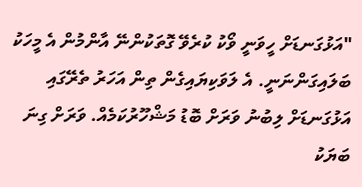"އަޅުގަނޑަށް ހީވަނީ ވޯކު ކުރެވޭ ގޮތަކުންނޭ އާންމުން އެ މީހަކު ބަލައިގަންނަނީ. އެ ލަވަކިޔައިގެން ތިން އަހަރު ތެރޭގައި އަޅުގަނޑަށް ލިބުނު ވަރަށް ބޮޑު މަޝްހޫރުކަމެއް. ވަރަށް ގިނަ ބަޔަކު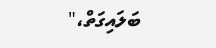ބަލައިގަތް،"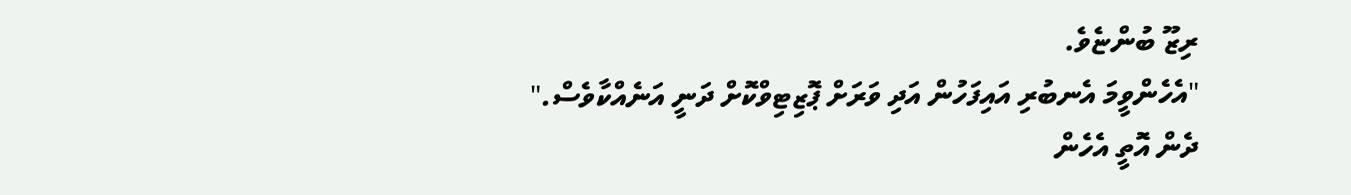ރިޒޫ ބުންޏެވެ.
"އެހެންވީމަ އެނބުރި އައިފަހުން އަދި ވަރަށް ޕޮޒިޓިވްކޮށް ދަނީ އަނެއްކާވެސް."
ދެން އޮތީ އެހެން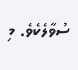ސުވާލެކެވެ. މި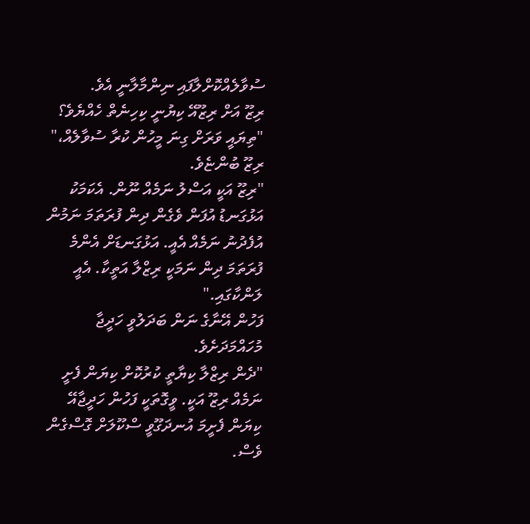ސުވާލެއްކޮށްލާފައި ނިންމާލާނީ އެވެ.
ރިޒޫ އަށް ރިޒޫއޭ ކިޔުނީ ކިހިނެތް ހެއްޔެވެ؟
"ތިޔައީ ވަރަށް ގިނަ މީހުން ކުރާ ސުވާލެއް،" ރިޒޫ ބުންޏެވެ.
"ރިޒޫ އަކީ އަސްލު ނަމެއް ނޫން. އެކަމަކު އަޅުގަނޑު އުފަން ވެގެން ދިން ފުރަތަމަ ނަމުން އުފެދުނު ނަމެއް އެއީ. އަޅުގަނޑަށް އެންމެ ފުރަތަމަ ދިން ނަމަކީ ރިޒްލާ އަތީކާ. އެއީ ލަންކާގައި."
ފަހުން އޭނާގެ ނަން ބަދަލުވީ ހަދީޖާ މުހައްމަދަށެވެ.
"ދެން ރިޒްލާ ކިޔާތީ ކުރުކޮށް ކިޔަން ފެށީ ނަމެއް ރިޒޫ އަކީ. ވީގޮތަކީ ފަހުން ހަދީޖާއޭ ކިޔަން ފެށީމަ އުނދަގޫވީ ސްކޫލަށް ގޮސްގެން ވެސް.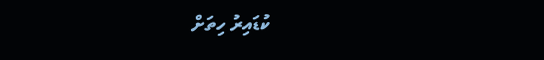ކުޑައިރު ހިތަށް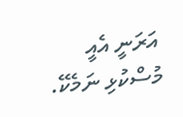އަރަނީ އެއީ މުސްކުޅި ނަމެކޭ.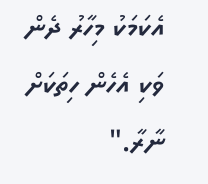އެކަމަކު މިހާރު ދެން ވަކި އެހެން ހިތަކަށް ނާރާ."